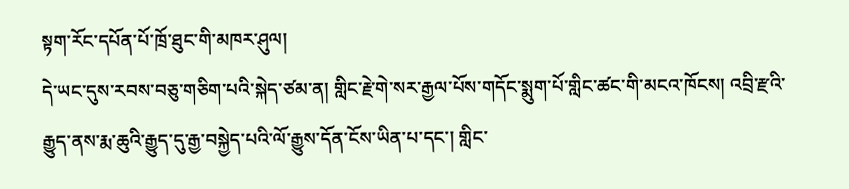སྟག་རོང་དཔོན་པོ་ཁྲོ་ཐུང་གི་མཁར་ཤུལ།
དེ་ཡང་དུས་རབས་བཅུ་གཅིག་པའི་སྐེད་ཙམ་ན། གླིང་རྗེ་གེ་སར་རྒྱལ་པོས་གདོང་སྨུག་པོ་གླིང་ཚང་གི་མངའ་ཁོངས། འབྲི་རྫའི་རྒྱུད་ནས་རྨ་ཆུའི་རྒྱུད་དུ་རྒྱ་བསྐྱེད་པའི་ལོ་རྒྱུས་དོན་ངོས་ཡིན་པ་དང་། གླིང་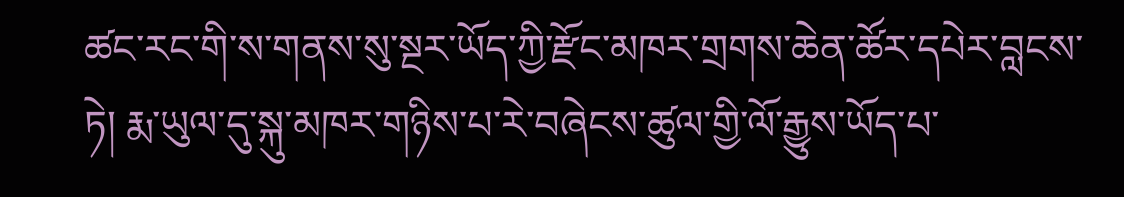ཚང་རང་གི་ས་གནས་སུ་སྔར་ཡོད་ཀྱི་རྫོང་མཁར་གྲགས་ཆེན་ཚོར་དཔེར་བླངས་ཏེ། རྨ་ཡུལ་དུ་སྐུ་མཁར་གཉིས་པ་རེ་བཞེངས་ཚུལ་གྱི་ལོ་རྒྱུས་ཡོད་པ་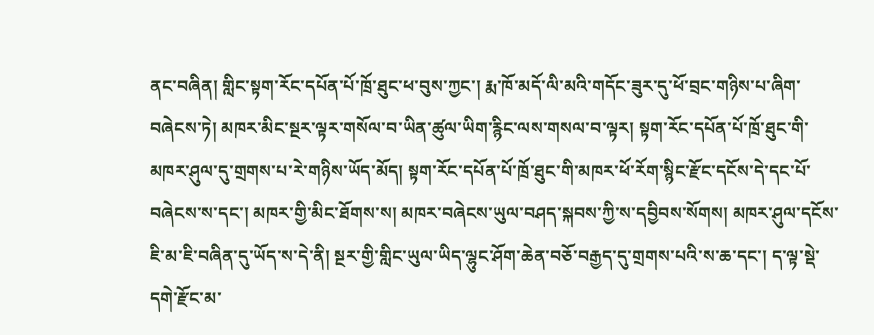ནང་བཞིན། གླིང་སྟག་རོང་དཔོན་པོ་ཁྲོ་ཐུང་ཕ་བུས་ཀྱང་། རྨ་ཁོ་མདོ་ལི་མའི་གདོང་ཟུར་དུ་ཕོ་བྲང་གཉིས་པ་ཞིག་བཞེངས་ཏེ། མཁར་མིང་སྔར་ལྟར་གསོལ་བ་ཡིན་ཚུལ་ཡིག་རྙིང་ལས་གསལ་བ་ལྟར། སྟག་རོང་དཔོན་པོ་ཁྲོ་ཐུང་གི་མཁར་ཤུལ་དུ་གྲགས་པ་རེ་གཉིས་ཡོད་མོད། སྟག་རོང་དཔོན་པོ་ཁྲོ་ཐུང་གི་མཁར་ཕོ་རོག་སྙིང་རྫོང་དངོས་དེ་དང་པོ་བཞེངས་ས་དང་། མཁར་གྱི་མིང་ཐོགས་ས། མཁར་བཞེངས་ཡུལ་བཤད་སྐབས་ཀྱི་ས་དབྱིབས་སོགས། མཁར་ཤུལ་དངོས་ཇི་མ་ཇི་བཞིན་དུ་ཡོད་ས་དེ་ནི། སྔར་གྱི་གླིང་ཡུལ་ཡིད་ལྷུང་ཤོག་ཆེན་བཅོ་བརྒྱད་དུ་གྲགས་པའི་ས་ཆ་དང་། ད་ལྟ་སྡེ་དགེ་རྫོང་མ་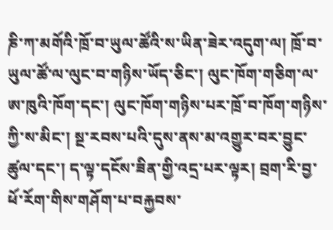ཎི་ཀ་མགོའི་ཁྲོ་བ་ཡུལ་ཚོའི་ས་ཡིན་ཟེར་འདུག་ལ། ཁྲོ་བ་ཡུལ་ཚོ་ལ་ལུང་བ་གཉིས་ཡོད་ཅིང་། ལུང་ཁོག་གཅིག་ལ་ཨ་ཁུའི་ཁོག་དང་། ལུང་ཁོག་གཉིས་པར་ཁྲོ་བ་ཁོག་གཉིས་ཀྱི་ས་མིང་། སྔ་རབས་པའི་དུས་ནས་མ་འགྱུར་བར་བྱུང་ཚུལ་དང་། ད་ལྟ་དངོས་ཟིན་གྱི་འདྲ་པར་ལྟར། བྲག་རི་བྱ་ཕོ་རོག་གིས་གཤོག་པ་བརྐྱབས་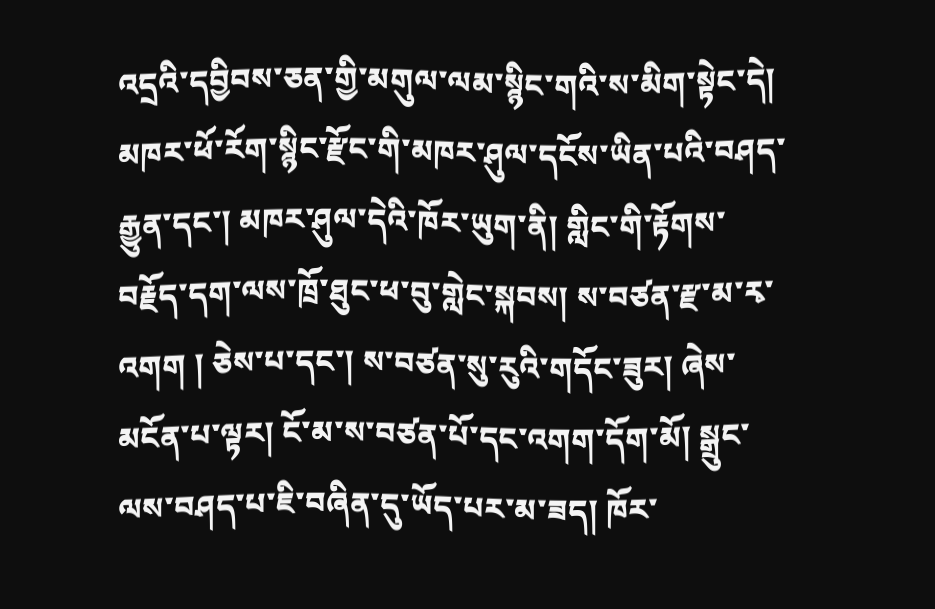འདྲའི་དབྱིབས་ཅན་གྱི་མགུལ་ལམ་སྙིང་གའི་ས་མིག་སྟེང་དེ། མཁར་ཕོ་རོག་སྙིང་རྫོང་གི་མཁར་ཤུལ་དངོས་ཡིན་པའི་བཤད་རྒྱུན་དང་། མཁར་ཤུལ་དེའི་ཁོར་ཡུག་ནི། གླིང་གི་རྟོགས་བརྗོད་དག་ལས་ཁྲོ་ཐུང་ཕ་བུ་གླེང་སྐབས། ས་བཙན་རྫ་མ་རྭ་འགག ། ཅེས་པ་དང་། ས་བཙན་སུ་རུའི་གདོང་ཟུར། ཞེས་མངོན་པ་ལྟར། ངོ་མ་ས་བཙན་པོ་དང་འགག་དོག་མོ། སྒྲུང་ལས་བཤད་པ་ཇི་བཞིན་དུ་ཡོད་པར་མ་ཟད། ཁོར་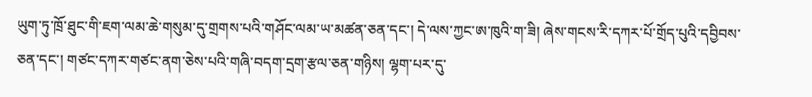ཡུག་ཏུ་ཁྲོ་ཐུང་གི་ཇག་ལམ་ཆེ་གསུམ་དུ་གྲགས་པའི་གཤོང་ལམ་ཡ་མཚན་ཅན་དང་། དེ་ལས་ཀྱང་ཨ་ཁུའི་ག་ཟི། ཞེས་གངས་རི་དཀར་པོ་གྲོད་པུའི་དབྱིབས་ཅན་དང་། གཙང་དཀར་གཙང་ནག་ཅེས་པའི་གཞི་བདག་དྲག་རྩལ་ཅན་གཉིས། ལྷག་པར་དུ་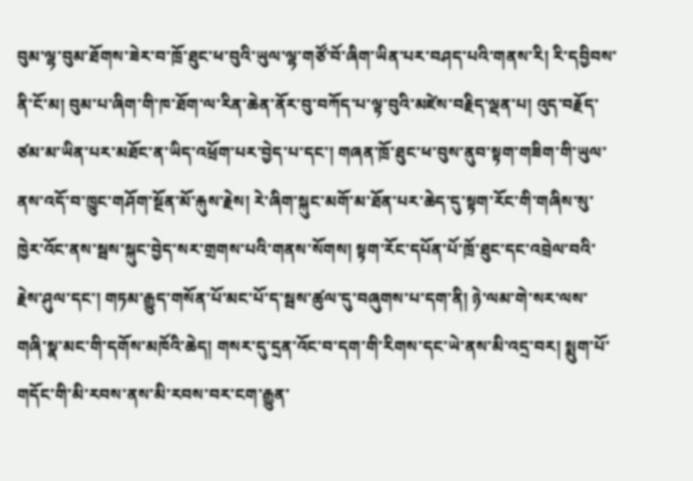བུམ་ལྷ་བུམ་ཐོགས་ཟེར་བ་ཁྲོ་ཐུང་ཕ་བུའི་ཡུལ་ལྷ་གཙོ་བོ་ཞིག་ཡིན་པར་བཤད་པའི་གནས་རི། རི་དབྱིབས་ནི་ངོ་མ། བུམ་པ་ཞིག་གི་ཁ་ཐོག་ལ་རིན་ཆེན་ནོར་བུ་བཀོད་པ་ལྟ་བུའི་མཛེས་བརྗིད་ལྡན་པ། འུད་བརྗོད་ཙམ་མ་ཡིན་པར་མཐོང་ན་ཡིད་འཕྲོག་པར་བྱེད་པ་དང་། གཞན་ཁྲོ་ཐུང་ཕ་བུས་ནུབ་སྟག་གཟིག་གི་ཡུལ་ནས་འདོ་བ་ཁྱུང་གཤོག་སྔོན་མོ་རྐུས་རྗེས། རེ་ཞིག་སྐུང་མགོ་མ་ཐོན་པར་ཆེད་དུ་སྟག་རོང་གི་གཞིས་སུ་ཁྱེར་འོང་ནས་སྦས་སྐུང་བྱེད་སར་གྲགས་པའི་གནས་སོགས། སྟག་རོང་དཔོན་པོ་ཁྲོ་ཐུང་དང་འབྲེལ་བའི་རྗེས་ཤུལ་དང་། གཏམ་རྒྱུད་གསོན་པོ་མང་པོ་ད་སྦས་ཚུལ་དུ་བཞུགས་པ་དག་ནི། ཉེ་ལམ་གེ་སར་ལས་གཞི་སྣ་མང་གི་དགོས་མཁོའི་ཆེད། གསར་དུ་དྲན་འོང་བ་དག་གི་རིགས་དང་ཡེ་ནས་མི་འདྲ་བར། སྨུག་པོ་གདོང་གི་མི་རབས་ནས་མི་རབས་བར་ངག་རྒྱུན་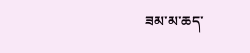ཟམ་མ་ཆད་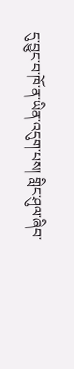དུ་བྱུང་བ་ཁོ་ན་ཡིན་འདུག་པས། གླིང་ཤུལ་ཞིབ་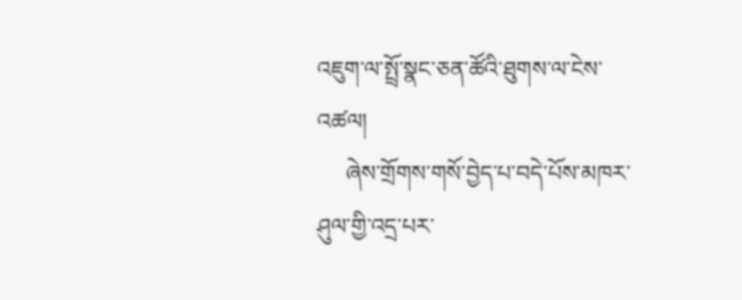འཇུག་ལ་སྤྲོ་སྣང་ཅན་ཚོའི་ཐུགས་ལ་ངེས་འཚལ།
     ཞེས་གྲོགས་གསོ་བྱེད་པ་བདེ་པོས་མཁར་ཤུལ་གྱི་འདྲ་པར་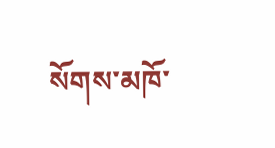སོགས་མཁོ་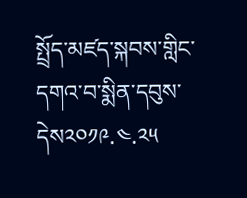སྤྲོད་མཛད་སྐབས་གླིང་དགའ་བ་སྨིན་དབུས་དེས༢༠༡༩.༤.༢༥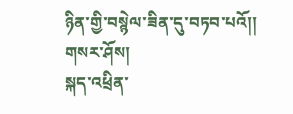ཉིན་གྱི་བསྙེལ་ཟིན་དུ་བཏབ་པའོ།།
གསར་ཤོས།
སྐད་འཕྲིན་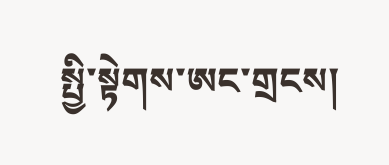སྤྱི་སྟེགས་ཨང་གྲངས།